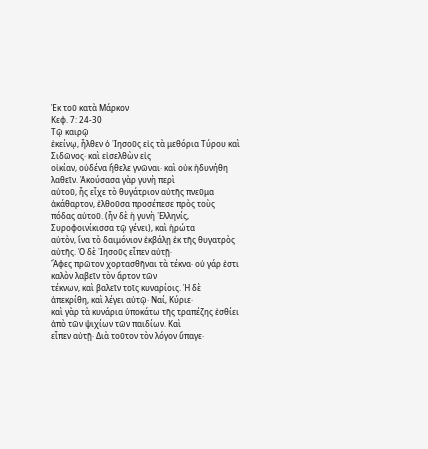Ἐκ τοῦ κατὰ Μάρκον
Κεφ. 7: 24-30
Τῷ καιρῷ
ἐκείνῳ, ἦλθεν ὁ ᾿Ιησοῦς εἰς τὰ μεθόρια Τύρου καὶ Σιδῶνος· καὶ εἰσελθὼν εἰς
οἰκίαν, οὐδένα ἤθελε γνῶναι· καὶ οὐκ ἠδυνήθη λαθεῖν. Ἀκούσασα γὰρ γυνὴ περὶ
αὐτοῦ, ἧς εἶχε τὸ θυγάτριον αὐτῆς πνεῦμα ἀκάθαρτον, ἐλθοῦσα προσέπεσε πρὸς τοὺς
πόδας αὐτοῦ. (ἦν δὲ ἡ γυνὴ ῾Ελληνίς, Συροφοινίκισσα τῷ γένει), καὶ ἠρώτα
αὐτὸν, ἵνα τὸ δαιμόνιον ἐκβάλῃ ἐκ τῆς θυγατρὸς αὐτῆς. Ὁ δὲ ᾿Ιησοῦς εἶπεν αὐτῇ·
Ἄφες πρῶτον χορτασθῆναι τὰ τέκνα· οὐ γάρ ἐστι καλὸν λαβεῖν τὸν ἄρτον τῶν
τέκνων, καὶ βαλεῖν τοῖς κυναρίοις. Ἡ δὲ ἀπεκρίθη, καὶ λέγει αὐτῷ· Ναί, Κύριε·
καὶ γὰρ τὰ κυνάρια ὑποκάτω τῆς τραπέζης ἐσθίει ἀπὸ τῶν ψιχίων τῶν παιδίων. Καὶ
εἶπεν αὐτῇ· Διὰ τοῦτον τὸν λόγον ὕπαγε·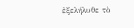ἐξελήλυθε τὸ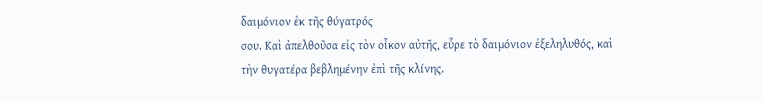δαιμόνιον ἐκ τῆς θύγατρός
σου. Καὶ ἀπελθοῦσα εἰς τὸν οἶκον αὐτῆς, εὗρε τὸ δαιμόνιον ἐξεληλυθός, καὶ
τὴν θυγατέρα βεβλημένην ἐπὶ τῆς κλίνης.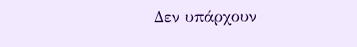Δεν υπάρχουν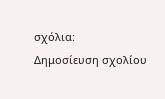σχόλια:
Δημοσίευση σχολίου